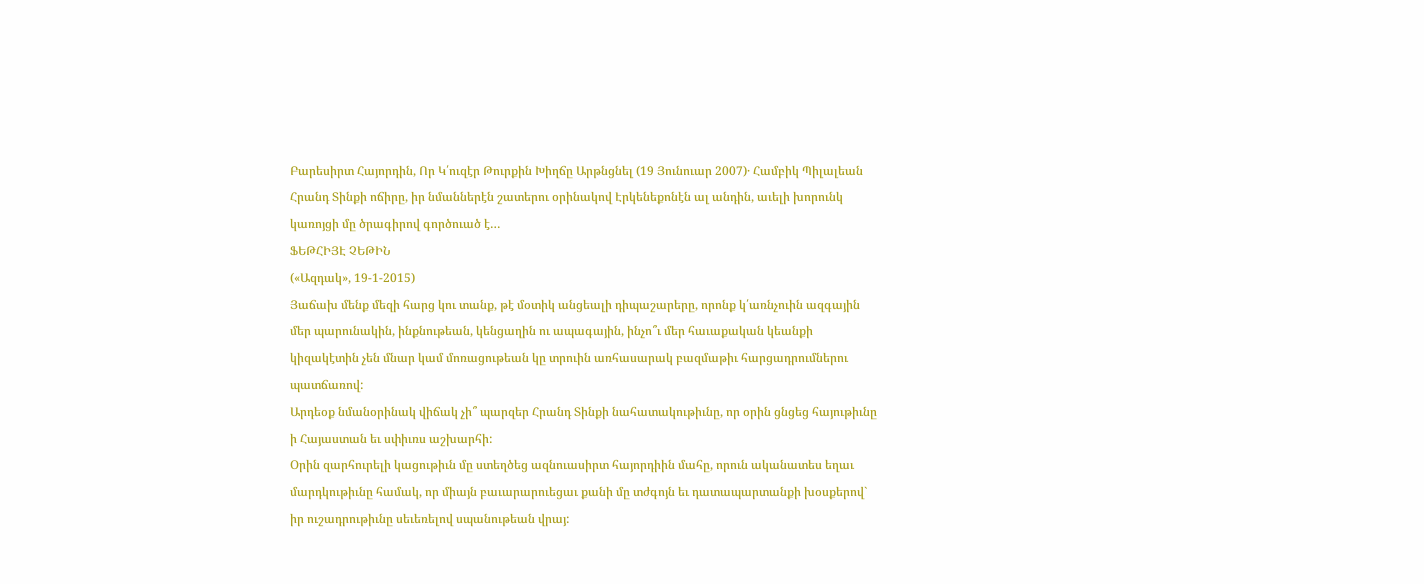Բարեսիրտ Հայորդին, Որ Կ՛ուզէր Թուրքին Խիղճը Արթնցնել (19 Յունուար 2007)․ Համբիկ Պիլալեան
Հրանդ Տինքի ոճիրը, իր նմաններէն շատերու օրինակով Էրկենեքոնէն ալ անդին, աւելի խորունկ կառոյցի մը ծրագիրով գործուած է…
ՖԵԹՀԻՅԷ ՉԵԹԻՆ
(«Ազդակ», 19-1-2015)
Յաճախ մենք մեզի հարց կու տանք, թէ մօտիկ անցեալի դիպաշարերը, որոնք կ՛առնչուին ազգային մեր պարունակին, ինքնութեան, կենցաղին ու ապագային, ինչո՞ւ մեր հաւաքական կեանքի կիզակէտին չեն մնար կամ մոռացութեան կը տրուին առհասարակ բազմաթիւ հարցադրումներու պատճառով:
Արդեօք նմանօրինակ վիճակ չի՞ պարզեր Հրանդ Տինքի նահատակութիւնը, որ օրին ցնցեց հայութիւնը ի Հայաստան եւ սփիւռս աշխարհի:
Օրին զարհուրելի կացութիւն մը ստեղծեց ազնուասիրտ հայորդիին մահը, որուն ականատես եղաւ մարդկութիւնը համակ, որ միայն բաւարարուեցաւ քանի մը տժգոյն եւ դատապարտանքի խօսքերով` իր ուշադրութիւնը սեւեռելով սպանութեան վրայ: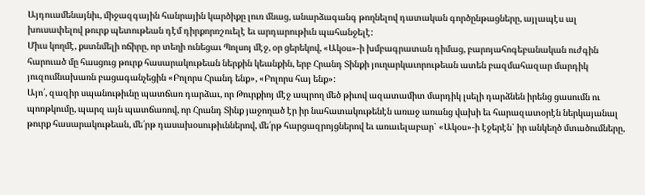Այդուամենայնիւ, միջազգային հանրային կարծիքը լուռ մնաց, անարձագանգ թողնելով դատական գործընթացները, այլապէս ալ խուսափելով թուրք պետութեան դէմ դիրքորոշուելէ եւ արդարութիւն պահանջելէ:
Միւս կողմէ, քստնմելի ոճիրը, որ տեղի ունեցաւ Պոլսոյ մէջ, օր ցերեկով, «Ակօս»-ի խմբագրատան դիմաց, բարոյահոգեբանական ուժգին հարուած մը հասցուց թուրք հասարակութեան ներքին կեանքին, երբ Հրանդ Տինքի յուղարկաւորութեան ատեն բազմահազար մարդիկ յուզումնախառն բացագանչեցին «Բոլորս Հրանդ ենք», «Բոլորս հայ ենք»:
Այո՛, զազիր սպանութիւնը պատճառ դարձաւ, որ Թուրքիոյ մէջ ապրող մեծ թիւով ազատամիտ մարդիկ լսելի դարձնեն իրենց ցասումն ու պոռթկումը, պարզ այն պատճառով, որ Հրանդ Տինք յաջողած էր իր նահատակութենէն առաջ առանց վախի եւ հարազատօրէն ներկայանալ թուրք հասարակութեան, մե՛րթ դասախօսութիւններով, մե՛րթ հարցազրոյցներով եւ առաւելաբար` «Ակօս»-ի էջերէն` իր անկեղծ մտածումները,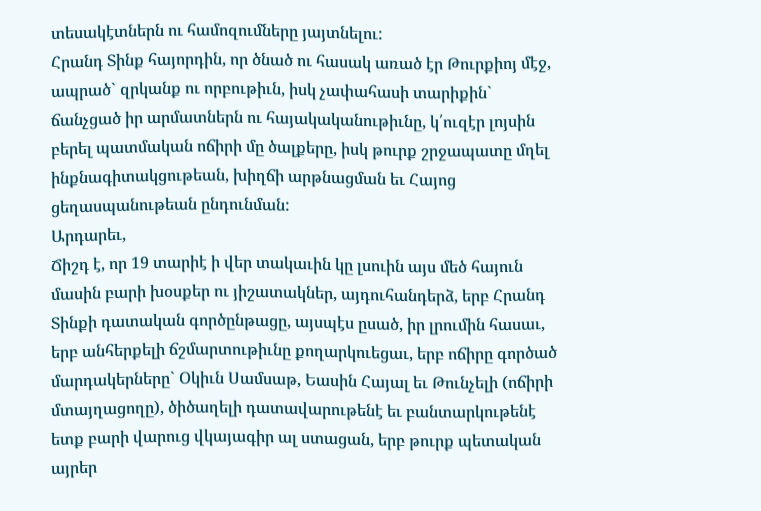տեսակէտներն ու համոզումները յայտնելու:
Հրանդ Տինք հայորդին, որ ծնած ու հասակ առած էր Թուրքիոյ մէջ, ապրած` զրկանք ու որբութիւն, իսկ չափահասի տարիքին` ճանչցած իր արմատներն ու հայակականութիւնը, կ՛ուզէր լոյսին բերել պատմական ոճիրի մը ծալքերը, իսկ թուրք շրջապատը մղել ինքնագիտակցութեան, խիղճի արթնացման եւ Հայոց ցեղասպանութեան ընդունման:
Արդարեւ,
Ճիշդ է, որ 19 տարիէ ի վեր տակաւին կը լսուին այս մեծ հայուն մասին բարի խօսքեր ու յիշատակներ, այդուհանդերձ, երբ Հրանդ Տինքի դատական գործընթացը, այսպէս ըսած, իր լրումին հասաւ, երբ անհերքելի ճշմարտութիւնը քողարկուեցաւ, երբ ոճիրը գործած մարդակերները` Օկիւն Սամսաթ, Եասին Հայալ եւ Թունչելի (ոճիրի մտայղացողը), ծիծաղելի դատավարութենէ եւ բանտարկութենէ ետք բարի վարուց վկայագիր ալ ստացան, երբ թուրք պետական այրեր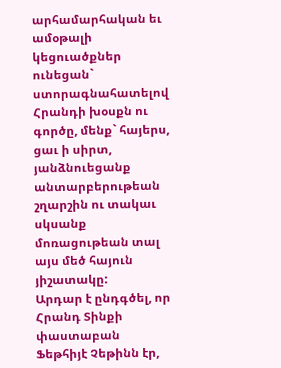արհամարհական եւ ամօթալի կեցուածքներ ունեցան` ստորագնահատելով Հրանդի խօսքն ու գործը, մենք` հայերս, ցաւ ի սիրտ, յանձնուեցանք անտարբերութեան շղարշին ու տակաւ սկսանք մոռացութեան տալ այս մեծ հայուն յիշատակը:
Արդար է ընդգծել, որ Հրանդ Տինքի փաստաբան Ֆեթհիյէ Չեթինն էր,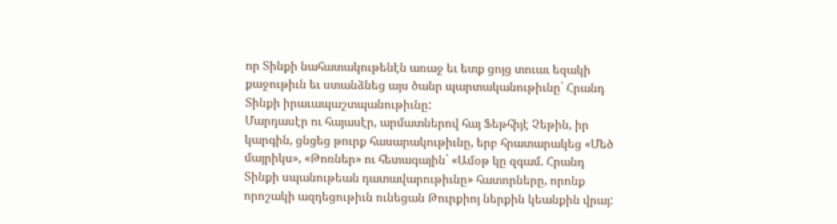որ Տինքի նահատակութենէն առաջ եւ ետք ցոյց տուաւ եզակի քաջութիւն եւ ստանձնեց այս ծանր պարտականութիւնը` Հրանդ Տինքի իրաւապաշտպանութիւնը:
Մարդասէր ու հայասէր, արմատներով հայ Ֆեթհիյէ Չեթին, իր կարգին, ցնցեց թուրք հասարակութիւնը, երբ հրատարակեց «Մեծ մայրիկս», «Թոռներ» ու հետագային` «Ամօթ կը զգամ. Հրանդ Տինքի սպանութեան դատավարութիւնը» հատորները, որոնք որոշակի ազդեցութիւն ունեցան Թուրքիոյ ներքին կեանքին վրայ: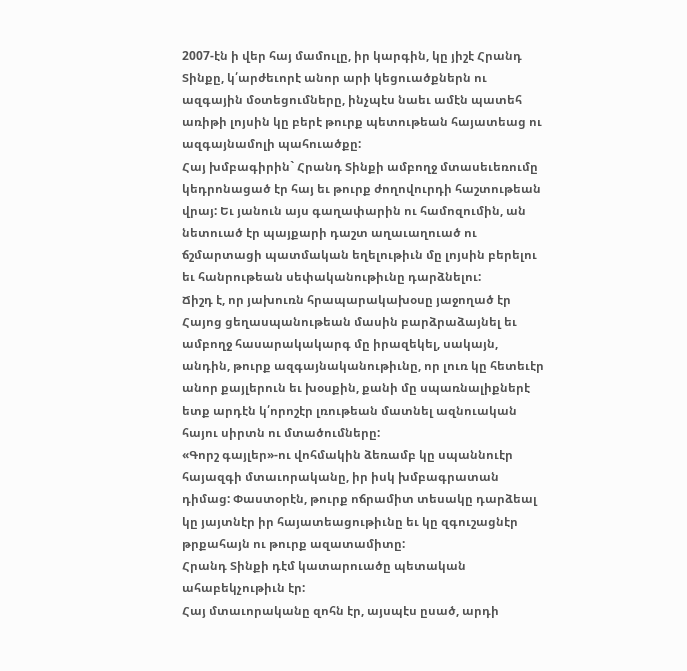2007-էն ի վեր հայ մամուլը, իր կարգին, կը յիշէ Հրանդ Տինքը, կ՛արժեւորէ անոր արի կեցուածքներն ու ազգային մօտեցումները, ինչպէս նաեւ ամէն պատեհ առիթի լոյսին կը բերէ թուրք պետութեան հայատեաց ու ազգայնամոլի պահուածքը:
Հայ խմբագիրին` Հրանդ Տինքի ամբողջ մտասեւեռումը կեդրոնացած էր հայ եւ թուրք ժողովուրդի հաշտութեան վրայ: Եւ յանուն այս գաղափարին ու համոզումին, ան նետուած էր պայքարի դաշտ աղաւաղուած ու ճշմարտացի պատմական եղելութիւն մը լոյսին բերելու եւ հանրութեան սեփականութիւնը դարձնելու:
Ճիշդ է, որ յախուռն հրապարակախօսը յաջողած էր Հայոց ցեղասպանութեան մասին բարձրաձայնել եւ ամբողջ հասարակակարգ մը իրազեկել, սակայն, անդին, թուրք ազգայնականութիւնը, որ լուռ կը հետեւէր անոր քայլերուն եւ խօսքին, քանի մը սպառնալիքներէ ետք արդէն կ՛որոշէր լռութեան մատնել ազնուական հայու սիրտն ու մտածումները:
«Գորշ գայլեր»-ու վոհմակին ձեռամբ կը սպաննուէր հայազգի մտաւորականը, իր իսկ խմբագրատան դիմաց: Փաստօրէն, թուրք ոճրամիտ տեսակը դարձեալ կը յայտնէր իր հայատեացութիւնը եւ կը զգուշացնէր թրքահայն ու թուրք ազատամիտը:
Հրանդ Տինքի դէմ կատարուածը պետական ահաբեկչութիւն էր:
Հայ մտաւորականը զոհն էր, այսպէս ըսած, արդի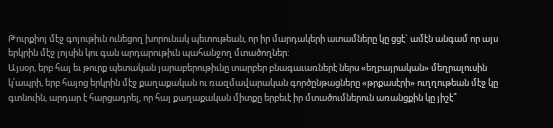Թուրքիոյ մէջ գոյութիւն ունեցող խորունակ պետութեան, որ իր մարդակերի ատամները կը ցցէ` ամէն անգամ որ այս երկրին մէջ լոյսին կու գան արդարութիւն պահանջող մտածողներ:
Այսօր, երբ հայ եւ թուրք պետական յարաբերութիւնը տարբեր բնագաւառներէ ներս «եղբայրական» մեղրալուսին կ՛ապրի, երբ հայոց երկրին մէջ քաղաքական ու ռազմավարական գործընթացները «թրքասէրի» ուղղութեան մէջ կը գտնուին, արդար է հարցադրել, որ հայ քաղաքական միտքը երբեւէ իր մտածումներուն առանցքին կը յիշէ՞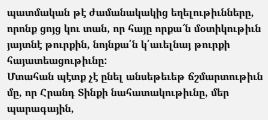պատմական թէ ժամանակակից եղելութիւնները, որոնք ցոյց կու տան, որ հայը որքա՜ն մօտիկութիւն յայտնէ թուրքին, նոյնքա՛ն կ՛աւելնայ թուրքի հայատեացութիւնը:
Մտահան պէտք չէ ընել անսեթեւեթ ճշմարտութիւն մը, որ Հրանդ Տինքի նահատակութիւնը, մեր պարագային,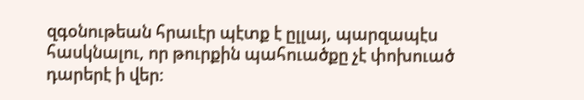զգօնութեան հրաւէր պէտք է ըլլայ, պարզապէս հասկնալու, որ թուրքին պահուածքը չէ փոխուած դարերէ ի վեր: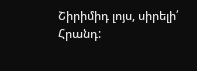Շիրիմիդ լոյս, սիրելի՛ Հրանդ: